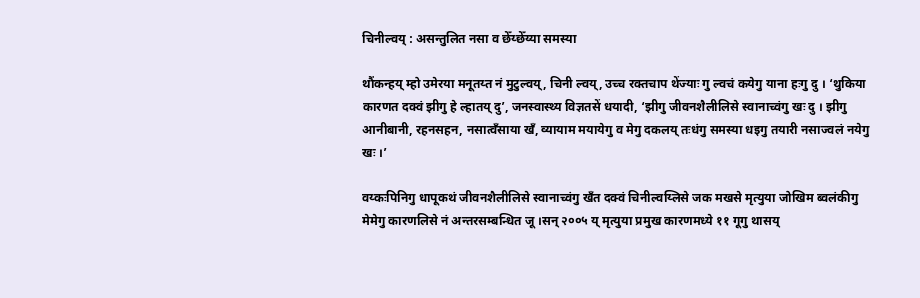चिनील्वय् : असन्तुलित नसा व छेँय्छेँय्या समस्या

थौंकन्हय् म्हो उमेरया मनूतय्त नं मुटुल्वय्, चिनी ल्वय्, उच्च रक्तचाप थेंज्याः गु ल्वचं कयेगु याना हःगु दु । ‘थुकिया कारणत दक्वं झीगु हे ल्हातय् दु’, जनस्वास्थ्य विज्ञतसें धयादी, ‘झीगु जीवनशैलीलिसे स्वानाच्वंगु खः दु । झीगु आनीबानी, रहनसहन, नसात्वँसाया खँ, व्यायाम मयायेगु व मेगु दकलय् तःधंगु समस्या धइगु तयारी नसाज्वलं नयेगु खः ।’

वय्कःपिनिगु धापूकथं जीवनशैलीलिसे स्वानाच्वंगु खँत दक्वं चिनील्वय्लिसे जक मखसे मृत्युया जोखिम ब्वलंकीगु मेमेगु कारणलिसे नं अन्तरसम्बन्धित जू ।सन् २००५ य् मृत्युया प्रमुख कारणमध्ये ११ गूगु थासय्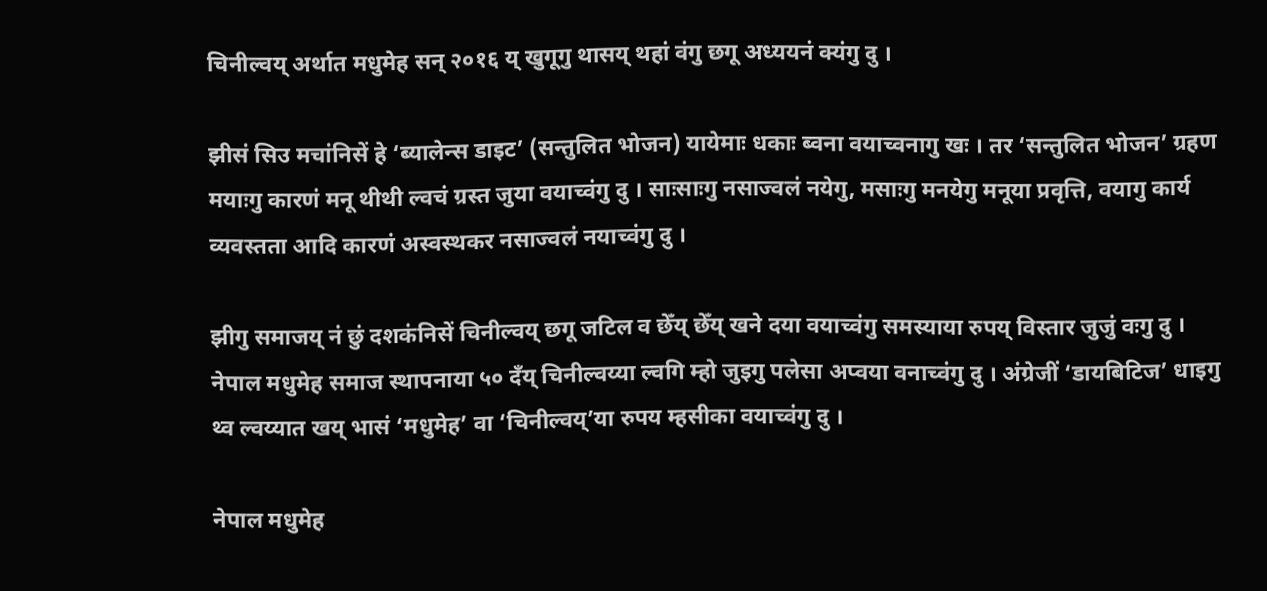चिनील्वय् अर्थात मधुमेह सन् २०१६ य् खुगूगु थासय् थहां वंगु छगू अध्ययनं क्यंगु दु ।

झीसं सिउ मचांनिसें हे ‘ब्यालेन्स डाइट’ (सन्तुलित भोजन) यायेमाः धकाः ब्वना वयाच्वनागु खः । तर ‘सन्तुलित भोजन’ ग्रहण मयाःगु कारणं मनू थीथी ल्वचं ग्रस्त जुया वयाच्वंगु दु । साःसाःगु नसाज्वलं नयेगु, मसाःगु मनयेगु मनूया प्रवृत्ति, वयागु कार्य व्यवस्तता आदि कारणं अस्वस्थकर नसाज्वलं नयाच्वंगु दु ।

झीगु समाजय् नं छुं दशकंनिसें चिनील्वय् छगू जटिल व छेँय् छेँय् खने दया वयाच्वंगु समस्याया रुपय् विस्तार जुजुं वःगु दु । नेपाल मधुमेह समाज स्थापनाया ५० दँय् चिनील्वय्या ल्वगि म्हो जुइगु पलेसा अप्वया वनाच्वंगु दु । अंग्रेजीं ‘डायबिटिज’ धाइगु थ्व ल्वय्यात खय् भासं ‘मधुमेह’ वा ‘चिनील्वय्’या रुपय म्हसीका वयाच्वंगु दु ।

नेपाल मधुमेह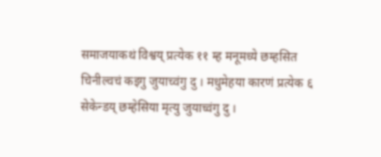समाजयाकथं विश्वय् प्रत्येक ११ म्ह मनूमध्ये छम्हसित चिनील्वचं कइगु जुयाच्वंगु दु । मधुमेहया कारणं प्रत्येक ६ सेकेन्डय् छम्हेसिया मृत्यु जुयाच्वंगु दु ।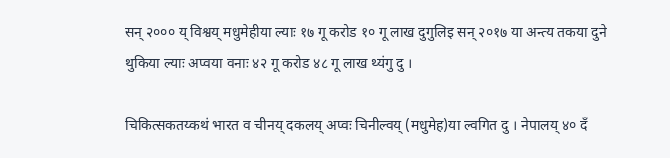सन् २००० य् विश्वय् मधुमेहीया ल्याः १७ गू करोड १० गू लाख दुगुलिइ सन् २०१७ या अन्त्य तकया दुने थुकिया ल्याः अप्वया वनाः ४२ गू करोड ४८ गू लाख थ्यंगु दु ।

चिकित्सकतय्कथं भारत व चीनय् दकलय् अप्वः चिनील्वय् (मधुमेह)या ल्वगित दु । नेपालय् ४० दँ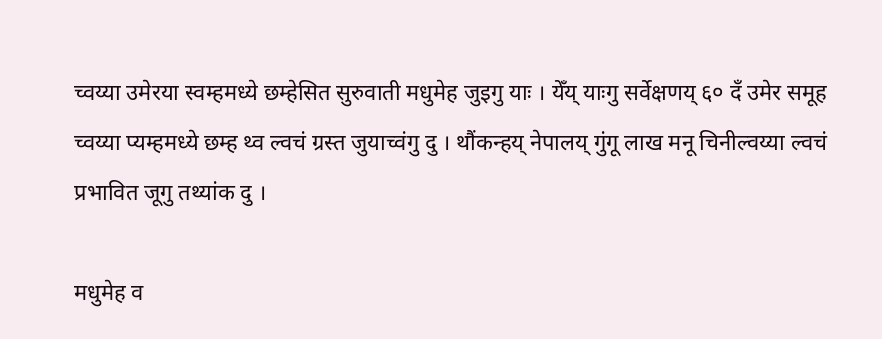च्वय्या उमेरया स्वम्हमध्ये छम्हेसित सुरुवाती मधुमेह जुइगु याः । येँय् याःगु सर्वेक्षणय् ६० दँ उमेर समूह च्वय्या प्यम्हमध्ये छम्ह थ्व ल्वचं ग्रस्त जुयाच्वंगु दु । थौंकन्हय् नेपालय् गुंगू लाख मनू चिनील्वय्या ल्वचं प्रभावित जूगु तथ्यांक दु ।

मधुमेह व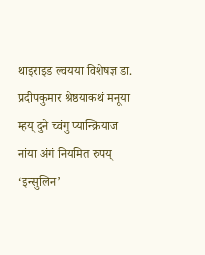थाइराइड ल्वयया विशेषज्ञ डा. प्रदीपकुमार श्रेष्ठयाकथं मनूया म्हय् दुने च्वंगु प्यान्क्रियाज नांया अंगं नियमित रुपय् ‘इन्सुलिन’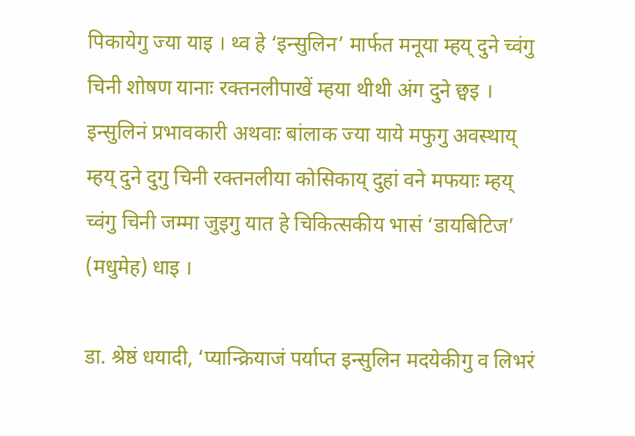पिकायेगु ज्या याइ । थ्व हे ‘इन्सुलिन’ मार्फत मनूया म्हय् दुने च्वंगु चिनी शोषण यानाः रक्तनलीपाखें म्हया थीथी अंग दुने छ्वइ । इन्सुलिनं प्रभावकारी अथवाः बांलाक ज्या याये मफुगु अवस्थाय् म्हय् दुने दुगु चिनी रक्तनलीया कोसिकाय् दुहां वने मफयाः म्हय् च्वंगु चिनी जम्मा जुइगु यात हे चिकित्सकीय भासं ‘डायबिटिज’ (मधुमेह) धाइ ।

डा. श्रेष्ठं धयादी, ‘प्यान्क्रियाजं पर्याप्त इन्सुलिन मदयेकीगु व लिभरं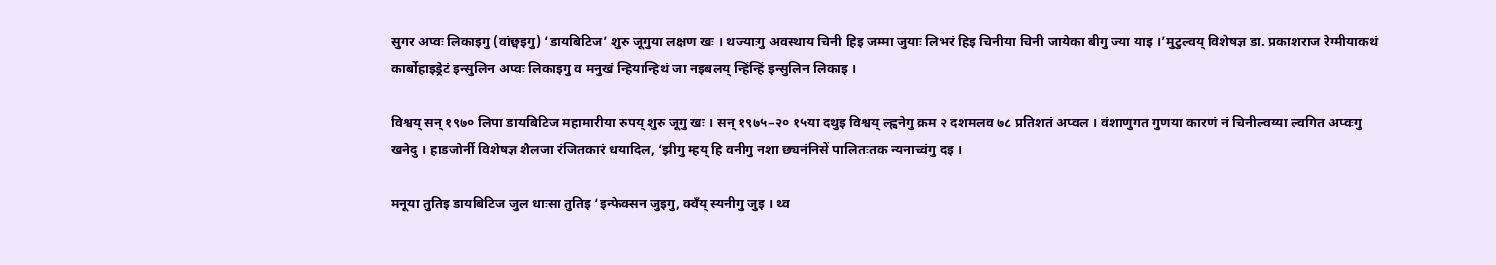सुगर अप्वः लिकाइगु (वांछ्वइगु) ‘डायबिटिज’ शुरु जूगुया लक्षण खः । थज्याःगु अवस्थाय चिनी हिइ जम्मा जुयाः लिभरं हिइ चिनीया चिनी जायेका बीगु ज्या याइ ।’मुटुल्वय् विशेषज्ञ डा. प्रकाशराज रेग्मीयाकथं कार्बोहाइड्रेटं इन्सुलिन अप्वः लिकाइगु व मनुखं न्हियान्हिथं जा नइबलय् न्हिंन्हिं इन्सुलिन लिकाइ ।

विश्वय् सन् १९७० लिपा डायबिटिज महामारीया रुपय् शुरु जूगु खः । सन् १९७५–२० १५या दथुइ विश्वय् ल्ह्वनेगु क्रम २ दशमलव ७८ प्रतिशतं अप्वल । वंशाणुगत गुणया कारणं नं चिनील्वय्या ल्वगित अप्वःगु खनेदु । हाडजोर्नी विशेषज्ञ शैलजा रंजितकारं धयादिल, ‘झीगु म्हय् हि वनीगु नशा छ्यनंनिसें पालितःतक न्यनाच्वंगु दइ ।

मनूया तुतिइ डायबिटिज जुल धाःसा तुतिइ ‘इन्फेक्सन जुइगु, क्वँय् स्यनीगु जुइ । थ्व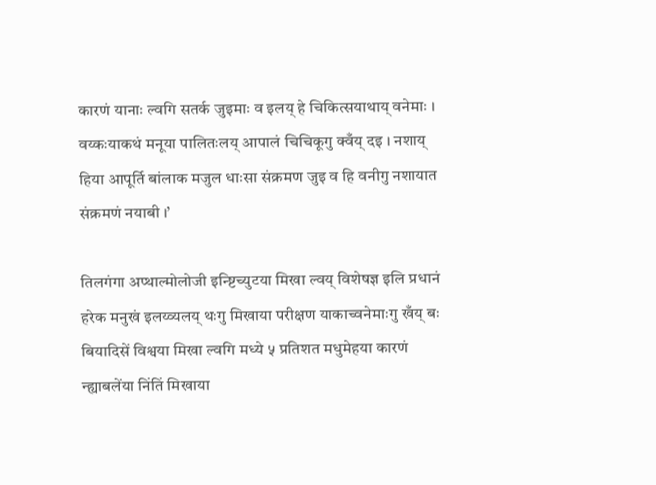कारणं यानाः ल्वगि सतर्क जुइमाः व इलय् हे चिकित्सयाथाय् वनेमाः । वय्कःयाकथं मनूया पालितःलय् आपालं चिचिकूगु क्वँय् दइ । नशाय् हिया आपूर्ति बांलाक मजुल धाःसा संक्रमण जुइ व हि वनीगु नशायात संक्रमणं नयाबी ।’

तिलगंगा अप्थाल्मोलोजी इन्ष्टिच्युटया मिखा ल्वय् विशेषज्ञ इलि प्रधानं हरेक मनुखं इलय्व्यलय् थःगु मिखाया परीक्षण याकाच्वनेमाःगु खँय् बः बियादिसें विश्वया मिखा ल्वगि मध्ये ५ प्रतिशत मधुमेहया कारणं न्ह्याबलेंया निंतिं मिखाया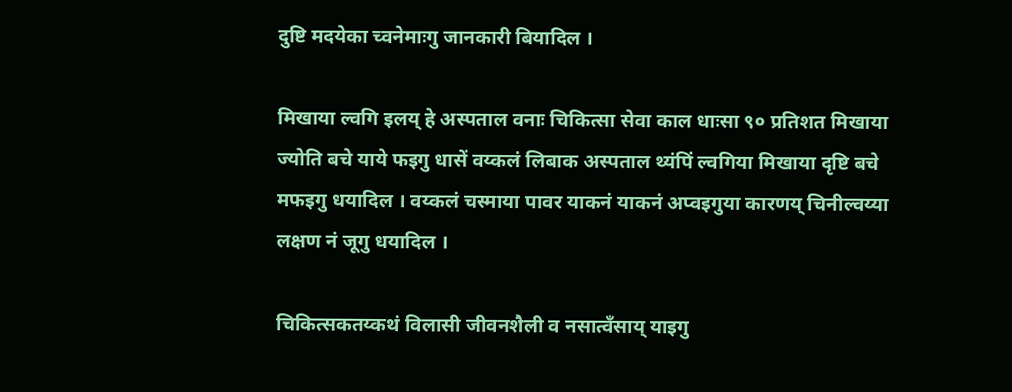दुष्टि मदयेका च्वनेमाःगु जानकारी बियादिल ।

मिखाया ल्वगि इलय् हे अस्पताल वनाः चिकित्सा सेवा काल धाःसा ९० प्रतिशत मिखाया ज्योति बचे याये फइगु धासें वय्कलं लिबाक अस्पताल थ्यंपिं ल्वगिया मिखाया दृष्टि बचे मफइगु धयादिल । वय्कलं चस्माया पावर याकनं याकनं अप्वइगुया कारणय् चिनील्वय्या लक्षण नं जूगु धयादिल ।

चिकित्सकतय्कथं विलासी जीवनशैली व नसात्वँसाय् याइगु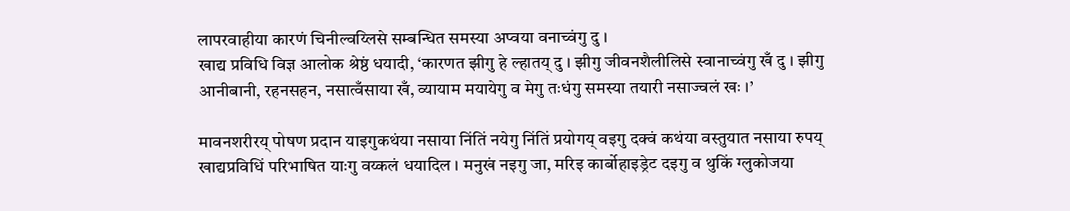लापरवाहीया कारणं चिनील्वय्लिसे सम्बन्धित समस्या अप्वया वनाच्वंगु दु ।
खाद्य प्रविधि विज्ञ आलोक श्रेष्ठं धयादी, ‘कारणत झीगु हे ल्हातय् दु । झीगु जीवनशैलीलिसे स्वानाच्वंगु खँ दु । झीगु आनीबानी, रहनसहन, नसात्वँसाया खँ, व्यायाम मयायेगु व मेगु तःधंगु समस्या तयारी नसाज्वलं खः ।’

मावनशरीरय् पोषण प्रदान याइगुकथंया नसाया निंतिं नयेगु निंतिं प्रयोगय् वइगु दक्वं कथंया वस्तुयात नसाया रुपय् खाद्यप्रविधिं परिभाषित याःगु वय्कलं धयादिल । मनुखं नइगु जा, मरिइ कार्बोहाइड्रेट दइगु व थुकिं ग्लुकोजया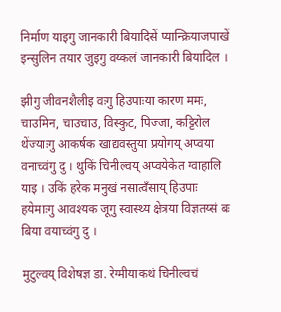निर्माण याइगु जानकारी बियादिसें प्यान्क्रियाजपाखें इन्सुलिन तयार जुइगु वय्कलं जानकारी बियादिल ।

झीगु जीवनशैलीइ वःगु हिउपाःया कारण ममः, चाउमिन, चाउचाउ, विस्कुट, पिज्जा, कट्टिरोल थेंज्याःगु आकर्षक खाद्यवस्तुया प्रयोगय् अप्वया वनाच्वंगु दु । थुकिं चिनील्वय् अप्वयेकेत ग्वाहालि याइ । उकिं हरेक मनुखं नसात्वँसाय् हिउपाः हयेमाःगु आवश्यक जूगु स्वास्थ्य क्षेत्रया विज्ञतय्सं बः बिया वयाच्वंगु दु ।

मुटुल्वय् विशेषज्ञ डा. रेग्मीयाकथं चिनील्वचं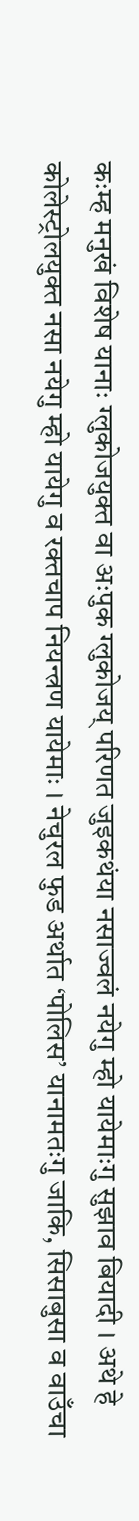कःम्ह मनुखं विशेष यानाः ग्लुकोजयुक्त वा अःपुक ग्लुकोजय् परिणत जुइकथंया नसाज्वलं नयेगु म्हो यायेमाःगु सुझाव बियादी । अथे हे कोलेस्ट्रोलयुक्त नसा नयेगु म्हो यायेगु व रक्तचाप नियन्त्रण यायेमाः । नेचुरल फुड अर्थात ‘पोलिस’ यानामतःगु जाकि, सिसाबुसा व वाउँचा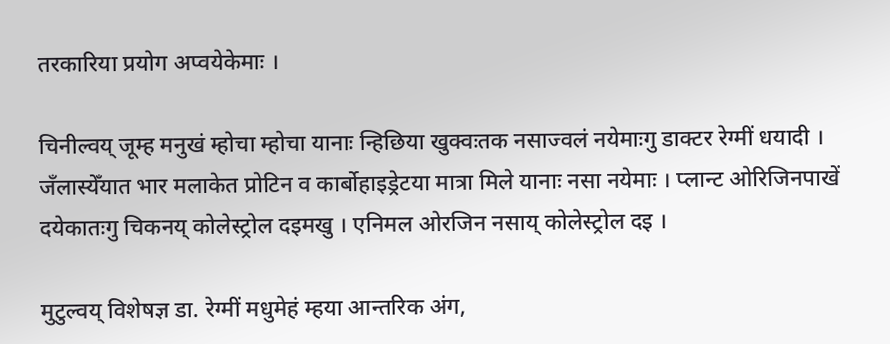तरकारिया प्रयोग अप्वयेकेमाः ।

चिनील्वय् जूम्ह मनुखं म्होचा म्होचा यानाः न्हिछिया खुक्वःतक नसाज्वलं नयेमाःगु डाक्टर रेग्मीं धयादी । जँलास्येँयात भार मलाकेत प्रोटिन व कार्बोहाइड्रेटया मात्रा मिले यानाः नसा नयेमाः । प्लान्ट ओरिजिनपाखें दयेकातःगु चिकनय् कोलेस्ट्रोल दइमखु । एनिमल ओरजिन नसाय् कोलेस्ट्रोल दइ ।

मुटुल्वय् विशेषज्ञ डा. रेग्मीं मधुमेहं म्हया आन्तरिक अंग,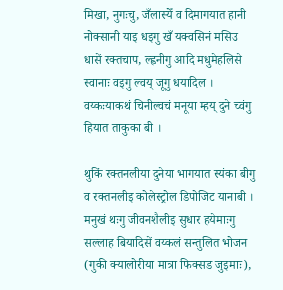मिखा, नुगःचु, जँलास्येँ व दिमागयात हानी नोक्सानी याइ धइगु खँ यक्वसिनं मसिउ धासें रक्तचाप, ल्ह्वनीगु आदि मधुमेहलिसे स्वानाः वइगु ल्वय् जूगु धयादिल । वय्कःयाकथं चिनील्वचं मनूया म्हय् दुने च्वंगु हियात ताकुका बी ।

थुकिं रक्तनलीया दुनेया भागयात स्यंका बीगु व रक्तनलीइ कोलेस्ट्रोल डिपोजिट यानाबी । मनुखं थःगु जीवनशैलीइ सुधार हयेमाःगु सल्लाह बियादिसें वय्कलं सन्तुलित भोजन (गुकी क्यालोरीया मात्रा फिक्सड जुइमाः),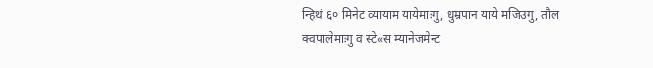न्हिथं ६० मिनेट व्यायाम यायेमाःगु, धुम्रपान याये मजिउगु, तौल क्वपालेमाःगु व स्टे«स म्यानेजमेन्ट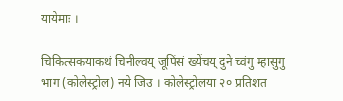यायेमाः ।

चिकित्सकयाकथं चिनील्वय् जूपिंसं ख्येंचय् दुने च्वंगु म्हासुगु भाग (कोलेस्ट्रोल) नये जिउ । कोलेस्ट्रोलया २० प्रतिशत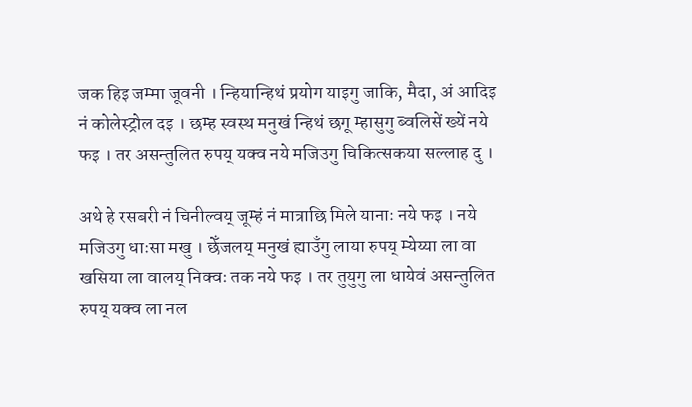जक हिइ जम्मा जूवनी । न्हियान्हिथं प्रयोग याइगु जाकि, मैदा, अं आदिइ नं कोलेस्ट्रोल दइ । छम्ह स्वस्थ मनुखं न्हिथं छगू म्हासुगु ब्वलिसें ख्यें नये फइ । तर असन्तुलित रुपय् यक्व नये मजिउगु चिकित्सकया सल्लाह दु ।

अथे हे रसबरी नं चिनील्वय् जूम्हं नं मात्राछि मिले यानाः नये फइ । नये मजिउगु धाःसा मखु । छेँजलय् मनुखं ह्याउँगु लाया रुपय् म्येय्या ला वा खसिया ला वालय् निक्वः तक नये फइ । तर तुयुगु ला धायेवं असन्तुलित रुपय् यक्व ला नल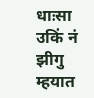धाःसा उकिं नं झीगु म्हयात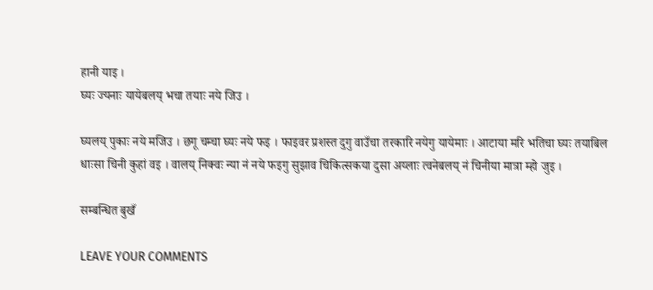हानी याइ ।
घ्यः ज्यनाः यायेबलय् भचा तयाः नये जिउ ।

घ्यलय् पुकाः नये मजिउ । छगू चम्चा घ्यः नये फइ । फाइवर प्रशस्त दुगु वाउँचा तरकारि नयेगु यायेमाः । आटाया मरि भतिचा घ्यः तयाबिल धाःसा चिनी कुहां वइ । वालय् निक्वः न्या नं नये फइगु सुझाव चिकित्सकया दुसा अय्लाः त्वनेबलय् नं चिनीया मात्रा म्हो जुइ ।

सम्बन्धित बुखँ

LEAVE YOUR COMMENTS